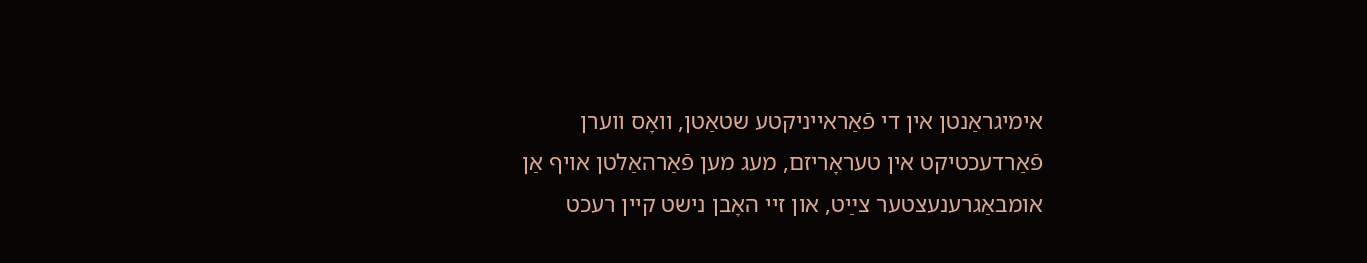אימיגראַנטן אין די פֿאַראייניקטע שטאַטן, וואָס ווערן פֿאַרדעכטיקט אין טעראָריזם, מעג מען פֿאַרהאַלטן אויף אַן אומבאַגרענעצטער צײַט, און זיי האָבן נישט קיין רעכט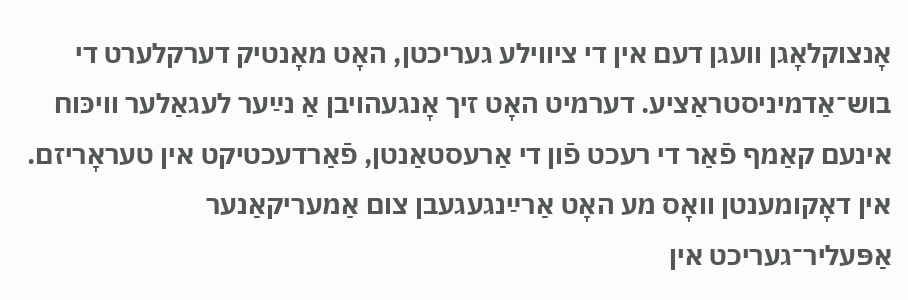אָנצוקלאָגן וועגן דעם אין די ציווילע געריכטן, האָט מאָנטיק דערקלערט די בוש־אַדמיניסטראַציע. דערמיט האָט זיך אָנגעהויבן אַ נײַער לעגאַלער וויכּוח אינעם קאַמף פֿאַר די רעכט פֿון די אַרעסטאַנטן, פֿאַרדעכטיקט אין טעראָריזם.
אין דאָקומענטן וואָס מע האָט אַרײַנגעגעבן צום אַמעריקאַנער אַפּעליר־געריכט אין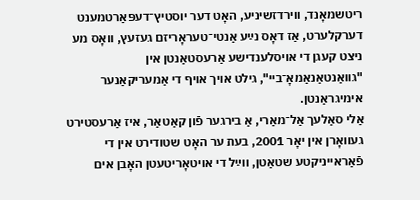ריטשמאָנד, ווירדזשיניע, האָט דער יוסטיץ־דעפּאַרטמענט דערקלערט, אַז דאָס נײַע אַנטי־טעראָריזם געזעץ, וואָס מע ניצט קעגן די אויסלענדישע אַרעסטאַנטן אין "גוואַנטאַנאַמאָ־ביי", גילט אויך אויף די אַמעריקאַנער אימיגראַנטן.
אַלי סאַלעך אַל־מאַרי, אַ בירגער פֿון קאַטאַר, איז אַרעסטירט געוואָרן אין יאָר 2001, בעת ער האָט שטודירט אין די פֿאַראייניקטע שטאַטן, ווײַל די אויטאָריטעטן האָבן אים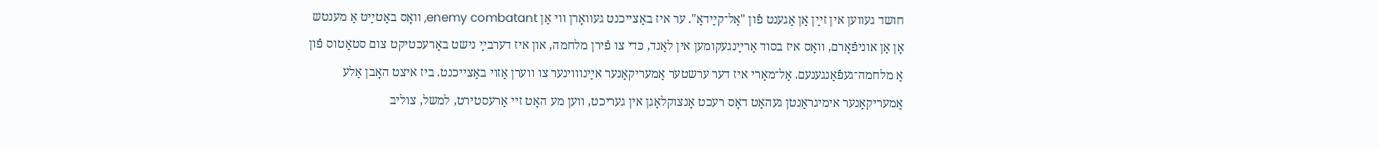חושד געווען אין זײַן אַן אַגענט פֿון "אַל־קײַדאַ". ער איז באַצייכנט געוואָרן ווי אַן enemy combatant, וואָס באַטײַט אַ מענטש אָן אַן אוניפֿאָרם, וואָס איז בסוד אַרײַנגעקומען אין לאַנד, כּדי צו פֿירן מלחמה, און איז דערבײַ נישט באַרעכטיקט צום סטאַטוס פֿון אַ מלחמה־געפֿאַנגענעם. אַל־מאַרי איז דער ערשטער אַמעריקאַנער אײַנוווינער צו ווערן אַזוי באַצייכנט. ביז איצט האָבן אַלע אַמעריקאַנער אימיגראַנטן געהאַט דאָס רעכט אָנצוקלאָגן אין געריכט, ווען מע האָט זיי אַרעסטירט, למשל, צוליב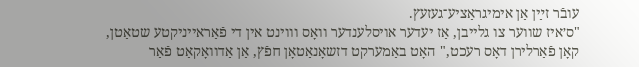עובֿר זײַן אַן אימיגראַציע־געזעץ.
"ס׳איז שווער צו גלייבן, אַז יעדער אויסלענדער וואָס וווינט אין די פֿאַראייניקטע שטאַטן, קאָן פֿאַרלירן דאָס רעכט," האָט באַמערקט דזשאָנאַטאָן חפֿץ, אַן אַדוואָקאַט פֿאַר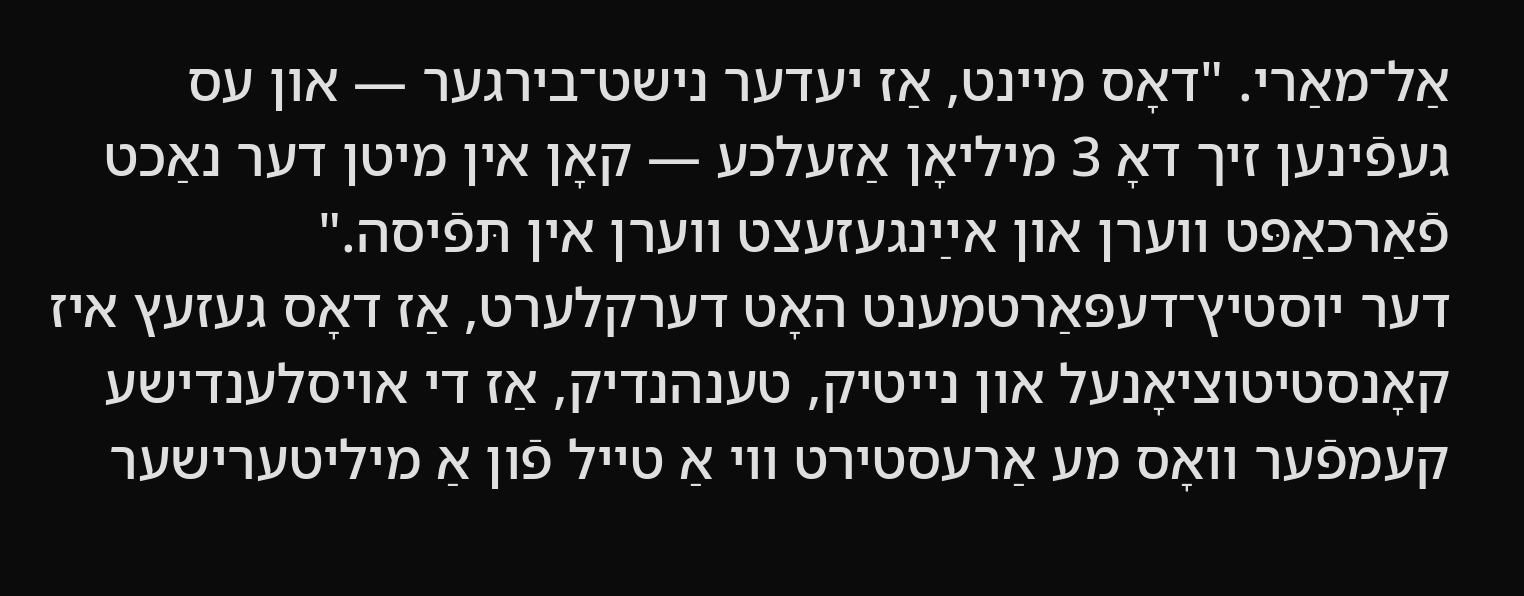אַל־מאַרי. "דאָס מיינט, אַז יעדער נישט־בירגער — און עס געפֿינען זיך דאָ 3 מיליאָן אַזעלכע — קאָן אין מיטן דער נאַכט פֿאַרכאַפּט ווערן און אײַנגעזעצט ווערן אין תּפֿיסה."
דער יוסטיץ־דעפּאַרטמענט האָט דערקלערט, אַז דאָס געזעץ איז קאָנסטיטוציאָנעל און נייטיק, טענהנדיק, אַז די אויסלענדישע קעמפֿער וואָס מע אַרעסטירט ווי אַ טייל פֿון אַ מיליטערישער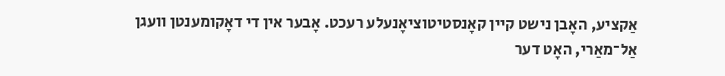אַקציע, האָבן נישט קיין קאָנסטיטוציאָנעלע רעכט. אָבער אין די דאָקומענטן וועגן אַל־מאַרי, האָט דער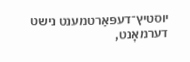יוסטיץ־דעפּאַרטמענט נישט דערמאָנט,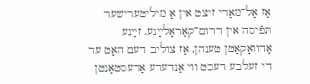אַז אַל־מאַרי זיצט אין אַ מיליטערישער תּפֿיסה אין דרום־קאַראָלײַנע. זײַנע אַדוואָקאַטן טענהן, אַז צוליב דעם האָט ער די זעלבע רעכט ווי אַנדערע אַרעסטאַנטן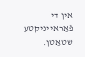אין די פֿאַראייניקטע שטאַטן.